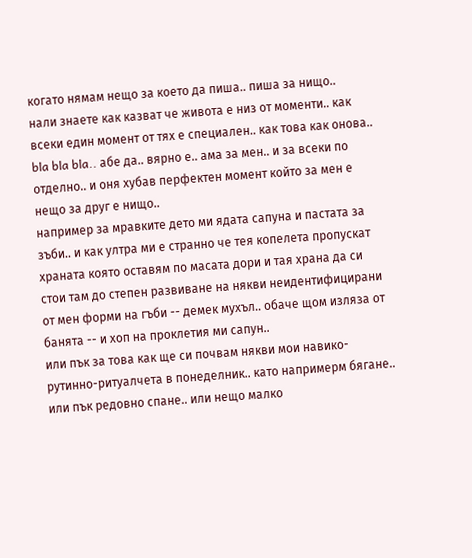когато нямам нещо за което да пиша.. пиша за нищо..
нали знаете как казват че живота е низ от моменти.. как всеки един момент от тях е специален.. как това как онова.. bla bla bla.. абе да.. вярно е.. ама за мен.. и за всеки по отделно.. и оня хубав перфектен момент който за мен е нещо за друг е нищо..
например за мравките дето ми ядата сапуна и пастата за зъби.. и как ултра ми е странно че тея копелета пропускат храната която оставям по масата дори и тая храна да си стои там до степен развиване на някви неидентифицирани от мен форми на гъби -- демек мухъл.. обаче щом изляза от банята -- и хоп на проклетия ми сапун..
или пък за това как ще си почвам някви мои навико-рутинно-ритуалчета в понеделник.. като напримерм бягане.. или пък редовно спане.. или нещо малко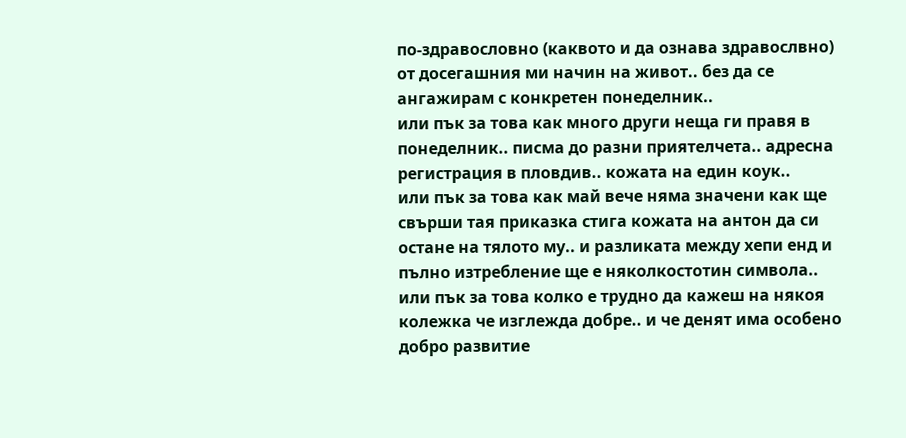по-здравословно (каквото и да ознава здравослвно) от досегашния ми начин на живот.. без да се ангажирам с конкретен понеделник..
или пък за това как много други неща ги правя в понеделник.. писма до разни приятелчета.. адресна регистрация в пловдив.. кожата на един коук..
или пък за това как май вече няма значени как ще свърши тая приказка стига кожата на антон да си остане на тялото му.. и разликата между хепи енд и пълно изтребление ще е няколкостотин символа..
или пък за това колко е трудно да кажеш на някоя колежка че изглежда добре.. и че денят има особено добро развитие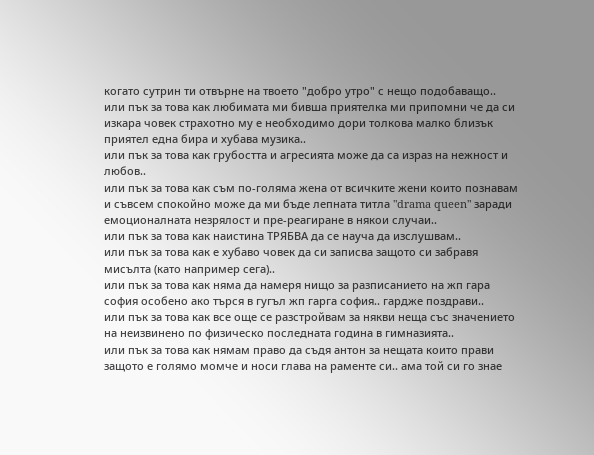когато сутрин ти отвърне на твоето "добро утро" с нещо подобаващо..
или пък за това как любимата ми бивша приятелка ми припомни че да си изкара човек страхотно му е необходимо дори толкова малко близък приятел една бира и хубава музика..
или пък за това как грубостта и агресията може да са израз на нежност и любов..
или пък за това как съм по-голяма жена от всичките жени които познавам и съвсем спокойно може да ми бъде лепната титла "drama queen" заради емоционалната незрялост и пре-реагиране в някои случаи..
или пък за това как наистина ТРЯБВА да се науча да изслушвам..
или пък за това как е хубаво човек да си записва защото си забравя мисълта (като например сега)..
или пък за това как няма да намеря нищо за разписанието на жп гара софия особено ако търся в гугъл жп гарга софия.. гардже поздрави..
или пък за това как все още се разстройвам за някви неща със значението на неизвинено по физическо последната година в гимназията..
или пък за това как нямам право да съдя антон за нещата които прави защото е голямо момче и носи глава на раменте си.. ама той си го знае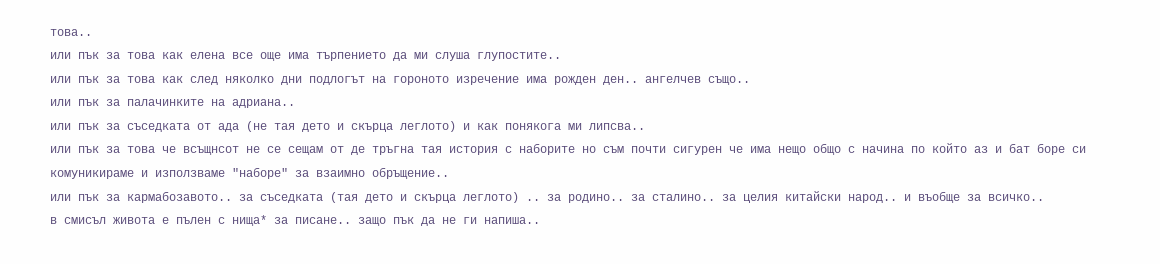това..
или пък за това как елена все още има търпението да ми слуша глупостите..
или пък за това как след няколко дни подлогът на гороното изречение има рожден ден.. ангелчев също..
или пък за палачинките на адриана..
или пък за съседката от ада (не тая дето и скърца леглото) и как понякога ми липсва..
или пък за това че всъщнсот не се сещам от де тръгна тая история с наборите но съм почти сигурен че има нещо общо с начина по който аз и бат боре си комуникираме и използваме "наборе" за взаимно обръщение..
или пък за кармабозавото.. за съседката (тая дето и скърца леглото) .. за родино.. за сталино.. за целия китайски народ.. и въобще за всичко..
в смисъл живота е пълен с нища* за писане.. защо пък да не ги напиша..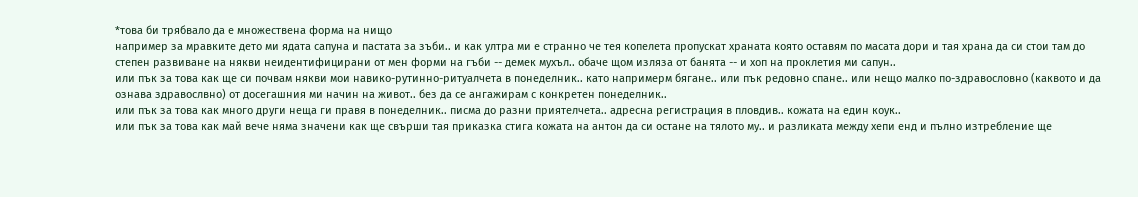*това би трябвало да е множествена форма на нищо
например за мравките дето ми ядата сапуна и пастата за зъби.. и как ултра ми е странно че тея копелета пропускат храната която оставям по масата дори и тая храна да си стои там до степен развиване на някви неидентифицирани от мен форми на гъби -- демек мухъл.. обаче щом изляза от банята -- и хоп на проклетия ми сапун..
или пък за това как ще си почвам някви мои навико-рутинно-ритуалчета в понеделник.. като напримерм бягане.. или пък редовно спане.. или нещо малко по-здравословно (каквото и да ознава здравослвно) от досегашния ми начин на живот.. без да се ангажирам с конкретен понеделник..
или пък за това как много други неща ги правя в понеделник.. писма до разни приятелчета.. адресна регистрация в пловдив.. кожата на един коук..
или пък за това как май вече няма значени как ще свърши тая приказка стига кожата на антон да си остане на тялото му.. и разликата между хепи енд и пълно изтребление ще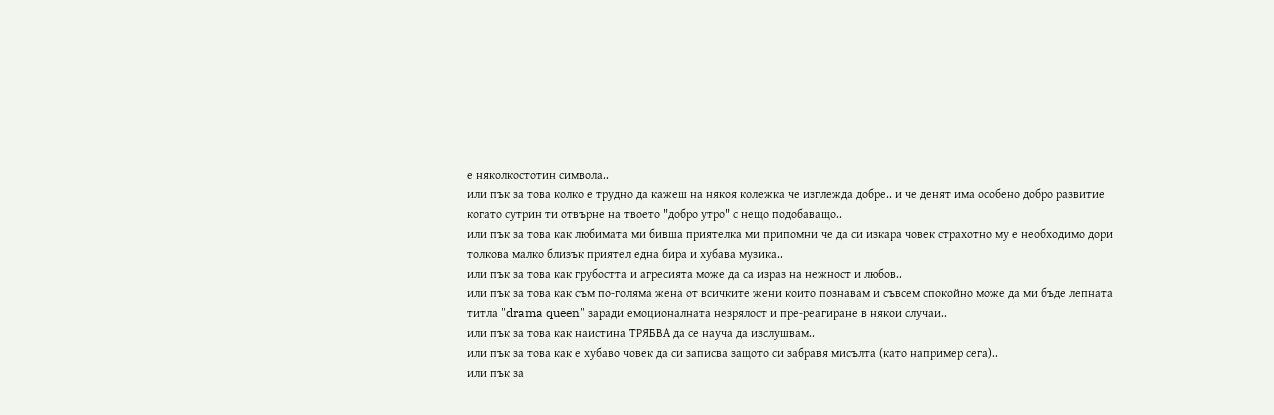е няколкостотин символа..
или пък за това колко е трудно да кажеш на някоя колежка че изглежда добре.. и че денят има особено добро развитие когато сутрин ти отвърне на твоето "добро утро" с нещо подобаващо..
или пък за това как любимата ми бивша приятелка ми припомни че да си изкара човек страхотно му е необходимо дори толкова малко близък приятел една бира и хубава музика..
или пък за това как грубостта и агресията може да са израз на нежност и любов..
или пък за това как съм по-голяма жена от всичките жени които познавам и съвсем спокойно може да ми бъде лепната титла "drama queen" заради емоционалната незрялост и пре-реагиране в някои случаи..
или пък за това как наистина ТРЯБВА да се науча да изслушвам..
или пък за това как е хубаво човек да си записва защото си забравя мисълта (като например сега)..
или пък за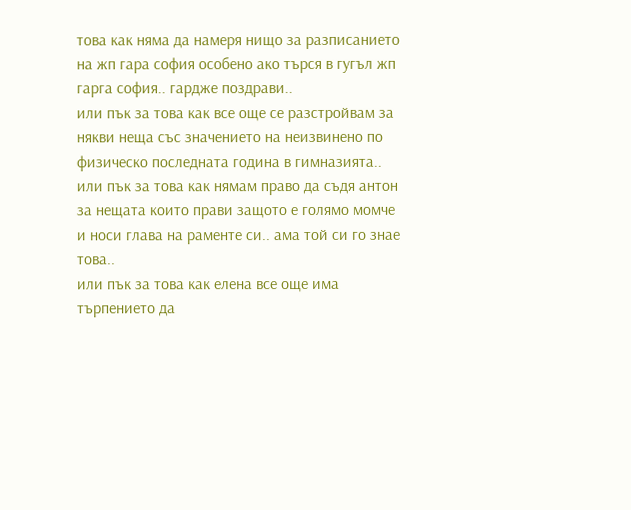това как няма да намеря нищо за разписанието на жп гара софия особено ако търся в гугъл жп гарга софия.. гардже поздрави..
или пък за това как все още се разстройвам за някви неща със значението на неизвинено по физическо последната година в гимназията..
или пък за това как нямам право да съдя антон за нещата които прави защото е голямо момче и носи глава на раменте си.. ама той си го знае това..
или пък за това как елена все още има търпението да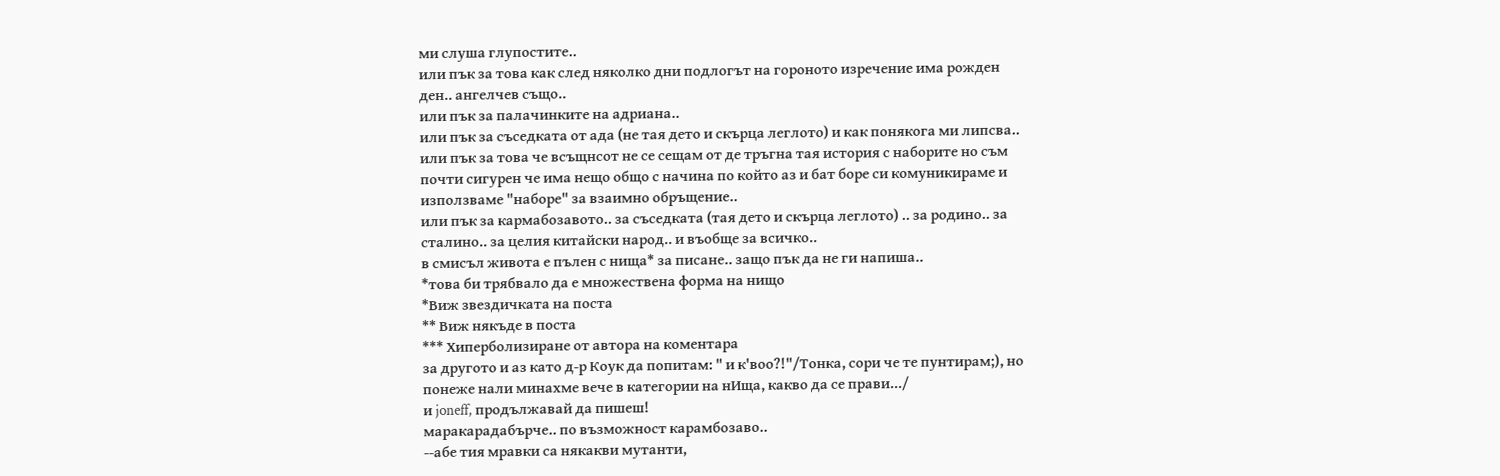ми слуша глупостите..
или пък за това как след няколко дни подлогът на гороното изречение има рожден ден.. ангелчев също..
или пък за палачинките на адриана..
или пък за съседката от ада (не тая дето и скърца леглото) и как понякога ми липсва..
или пък за това че всъщнсот не се сещам от де тръгна тая история с наборите но съм почти сигурен че има нещо общо с начина по който аз и бат боре си комуникираме и използваме "наборе" за взаимно обръщение..
или пък за кармабозавото.. за съседката (тая дето и скърца леглото) .. за родино.. за сталино.. за целия китайски народ.. и въобще за всичко..
в смисъл живота е пълен с нища* за писане.. защо пък да не ги напиша..
*това би трябвало да е множествена форма на нищо
*Виж звездичката на поста
** Виж някъде в поста
*** Хиперболизиране от автора на коментара
за другото и аз като д-р Коук да попитам: " и к'воо?!"/Тонка, сори че те пунтирам;), но понеже нали минахме вече в категории на нИща, какво да се прави.../
и joneff, продължавай да пишеш!
маракарадабърче.. по възможност карамбозаво..
--абе тия мравки са някакви мутанти,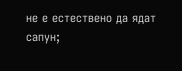не е естествено да ядат сапун;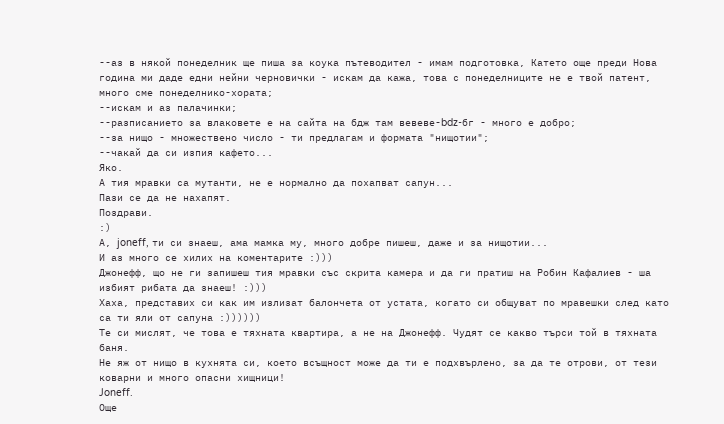--аз в някой понеделник ще пиша за коука пътеводител - имам подготовка, Катето още преди Нова година ми даде едни нейни черновички - искам да кажа, това с понеделниците не е твой патент, много сме понеделнико-хората;
--искам и аз палачинки;
--разписанието за влаковете е на сайта на бдж там вевеве-bdz-бг - много е добро;
--за нищо - множествено число - ти предлагам и формата "нищотии";
--чакай да си изпия кафето...
Яко.
А тия мравки са мутанти, не е нормално да похапват сапун...
Пази се да не нахапят.
Поздрави.
:)
А, joneff, ти си знаеш, ама мамка му, много добре пишеш, даже и за нищотии...
И аз много се хилих на коментарите :)))
Джонефф, що не ги запишеш тия мравки със скрита камера и да ги пратиш на Робин Кафалиев - ша избият рибата да знаеш! :)))
Хаха, представих си как им излизат балончета от устата, когато си общуват по мравешки след като са ти яли от сапуна :))))))
Те си мислят, че това е тяхната квартира, а не на Джонефф. Чудят се какво търси той в тяхната баня.
Не яж от нищо в кухнята си, което всъщност може да ти е подхвърлено, за да те отрови, от тези коварни и много опасни хищници!
Joneff.
Още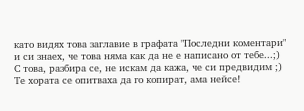като видях това заглавие в графата "Последни коментари" и си знаех, че това няма как да не е написано от тебе...;)
С това, разбира се, не искам да кажа, че си предвидим ;)
Те хората се опитваха да го копират, ама нейсе!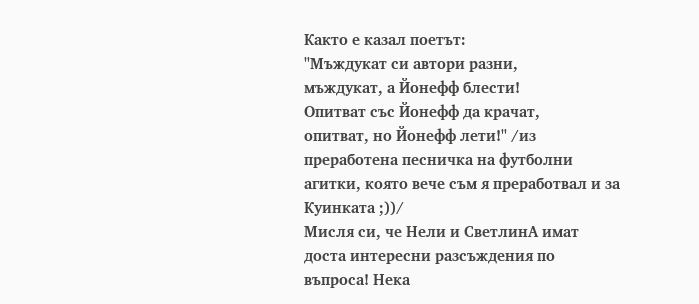Както е казал поетът:
"Мъждукат си автори разни,
мъждукат, а Йонефф блести!
Опитват със Йонефф да крачат,
опитват, но Йонефф лети!" /из преработена песничка на футболни агитки, която вече съм я преработвал и за Куинката ;))/
Мисля си, че Нели и СветлинА имат доста интересни разсъждения по въпроса! Нека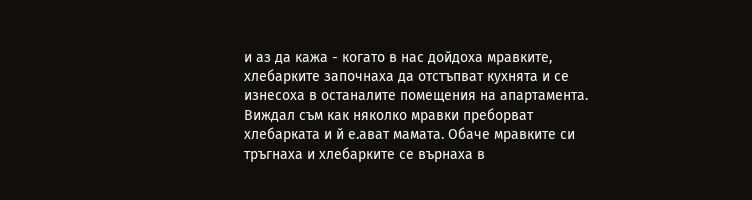и аз да кажа - когато в нас дойдоха мравките, хлебарките започнаха да отстъпват кухнята и се изнесоха в останалите помещения на апартамента. Виждал съм как няколко мравки преборват хлебарката и й е.ават мамата. Обаче мравките си тръгнаха и хлебарките се върнаха в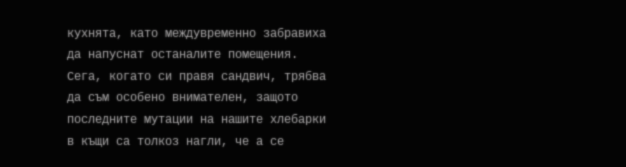кухнята, като междувременно забравиха да напуснат останалите помещения. Сега, когато си правя сандвич, трябва да съм особено внимателен, защото последните мутации на нашите хлебарки в къщи са толкоз нагли, че а се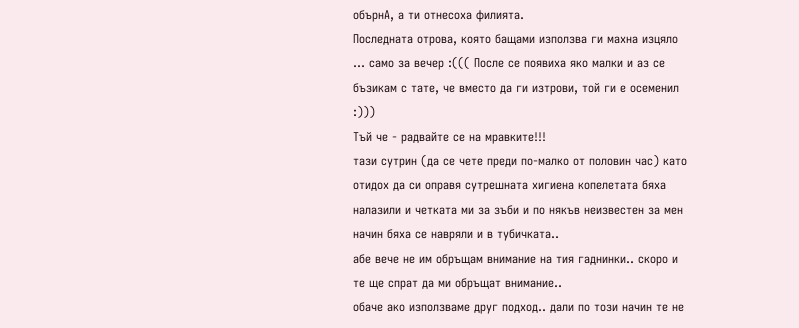обърнА, а ти отнесоха филията.
Последната отрова, която бащами използва ги махна изцяло ... само за вечер :((( После се появиха яко малки и аз се бъзикам с тате, че вместо да ги изтрови, той ги е осеменил :)))
Тъй че - радвайте се на мравките!!!
тази сутрин (да се чете преди по-малко от половин час) като отидох да си оправя сутрешната хигиена копелетата бяха налазили и четката ми за зъби и по някъв неизвестен за мен начин бяха се навряли и в тубичката..
абе вече не им обръщам внимание на тия гаднинки.. скоро и те ще спрат да ми обръщат внимание..
обаче ако използваме друг подход.. дали по този начин те не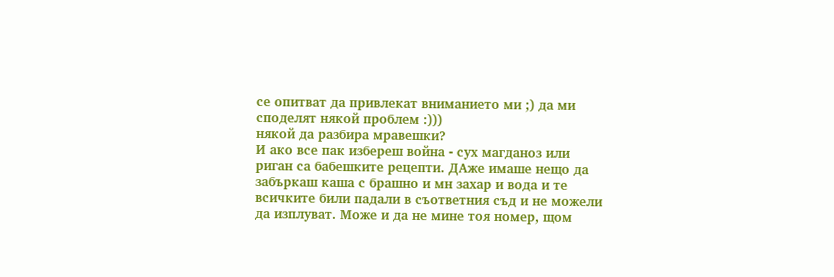се опитват да привлекат вниманието ми ;) да ми споделят някой проблем :)))
някой да разбира мравешки?
И ако все пак избереш война - сух магданоз или риган са бабешките рецепти. ДАже имаше нещо да забъркаш каша с брашно и мн захар и вода и те всичките били падали в съответния съд и не можели да изплуват. Може и да не мине тоя номер, щом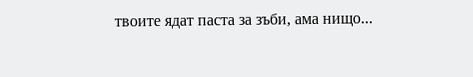твоите ядат паста за зъби, ама нищо...